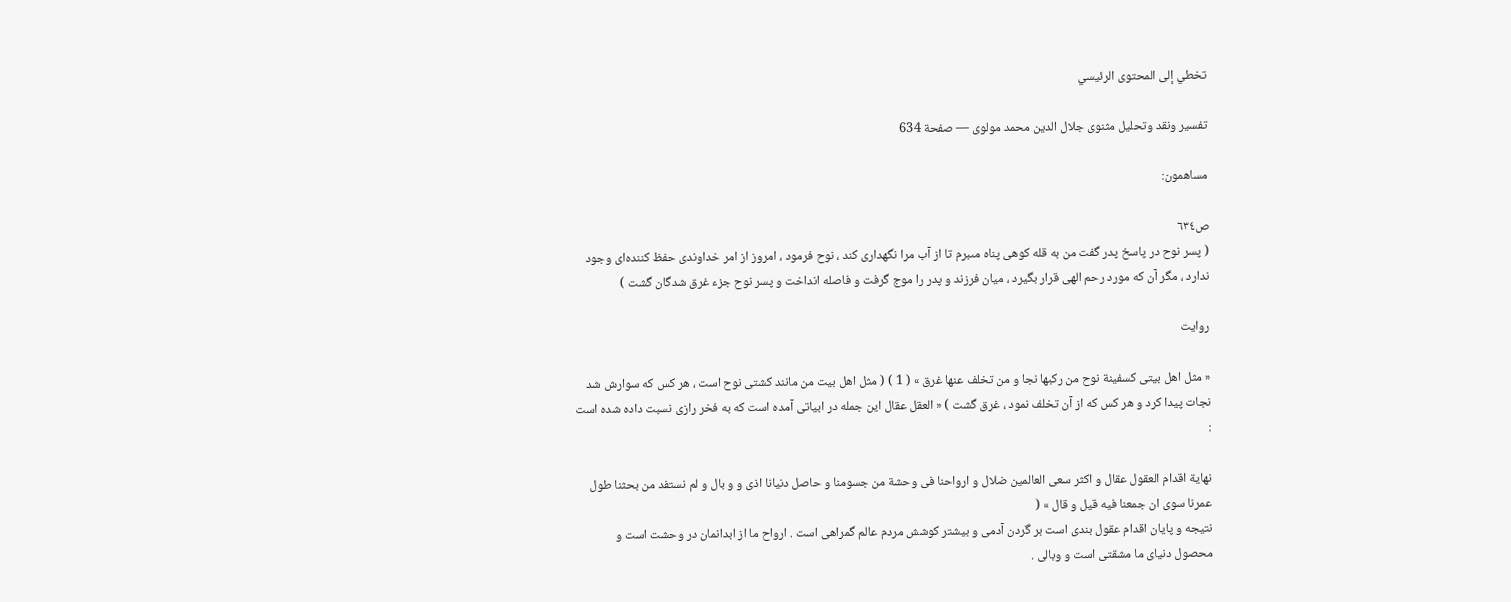تخطي إلى المحتوى الرئيسي

تفسير ونقد وتحليل مثنوى جلال الدين محمد مولوى — صفحة 634

مساهمون:

ص٦٣٤
( پسر نوح در پاسخ پدر گفت من به قله كوهى پناه مىبرم تا از آب مرا نگهدارى كند ، نوح فرمود ، امروز از امر خداوندى حفظ كننده‌اى وجود ندارد ، مگر آن كه مورد رحم الهى قرار بگيرد ، ميان فرزند و پدر را موج گرفت و فاصله انداخت و پسر نوح جزء غرق شدگان گشت )

روايت

« مثل اهل بيتى كسفينة نوح من ركبها نجا و من تخلف عنها غرق » ( 1 ) ( مثل اهل بيت من مانند كشتى نوح است ، هر كس كه سوارش شد نجات پيدا كرد و هر كس كه از آن تخلف نمود ، غرق گشت ) « العقل عقال اين جمله در ابياتى آمده است كه به فخر رازى نسبت داده شده است :

نهاية اقدام العقول عقال و اكثر سعى العالمين ضلال و ارواحنا فى وحشة من جسومنا و حاصل دنيانا اذى و و بال و لم نستفد من بحثنا طول عمرنا سوى ان جمعنا فيه قيل و قال » (
نتيجه و پايان اقدام عقول بندى است بر گردن آدمى و بيشتر كوشش مردم عالم گمراهى است . ارواح ما از ابدانمان در وحشت است و محصول دنياى ما مشقتى است و وبالى .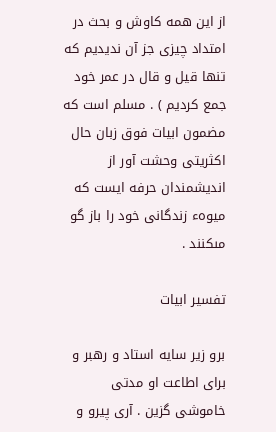از اين همه كاوش و بحث در امتداد چيزى جز آن نديديم كه تنها قيل و قال در عمر خود جمع كرديم ) . مسلم است كه مضمون ابيات فوق زبان حال اكثريتى وحشت آور از انديشمندان حرفه ايست كه ميوهء زندگانى خود را باز گو مىكنند .

تفسير ابيات

برو زير سايه استاد و رهبر و براى اطاعت او مدتى خاموشى گزين . آرى پيرو و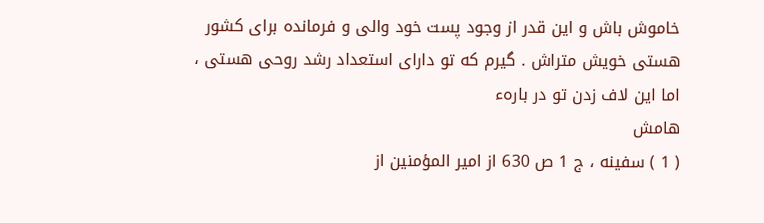خاموش باش و اين قدر از وجود پست خود والى و فرمانده براى كشور هستى خويش متراش . گيرم كه تو داراى استعداد رشد روحى هستى ، اما اين لاف زدن تو در بارهء
هامش
( 1 ) سفينه ، ج 1 ص 630 از امير المؤمنين از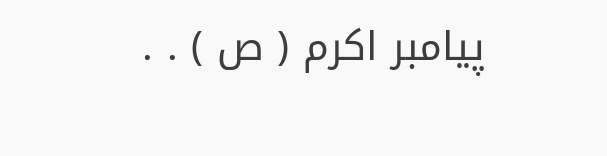پيامبر اكرم ( ص ) . .